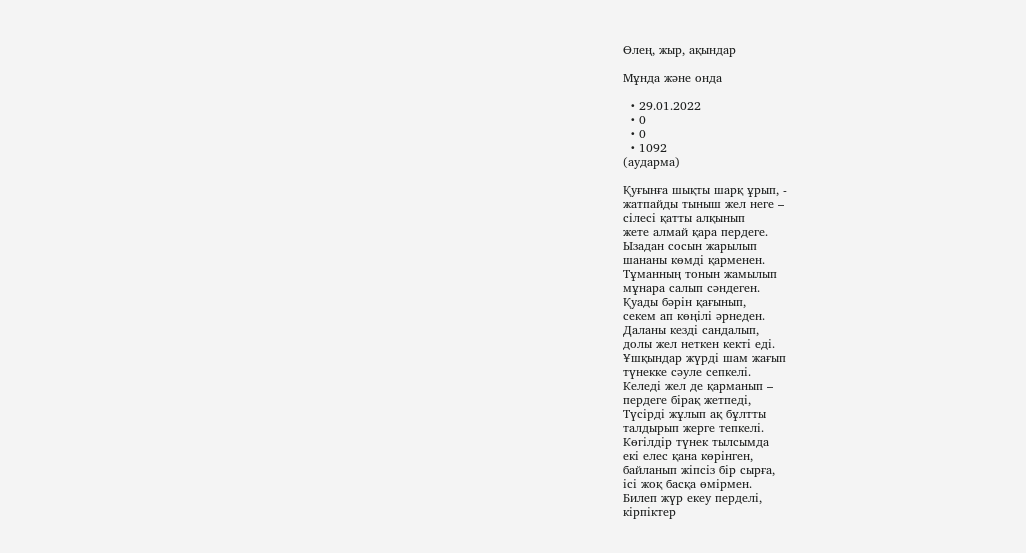Өлең, жыр, ақындар

Мұнда және онда

  • 29.01.2022
  • 0
  • 0
  • 1092
(аударма)

Қуғынға шықты шарқ ұрып, -
жатпайды тыныш жел неге –
сілесі қатты алқынып
жете алмай қара пердеге.
Ызадан сосын жарылып
шананы көмді қарменен.
Тұманның тонын жамылып
мұнара салып сәндеген.
Қуады бәрін қағынып,
секем ап көңілі әрнеден.
Даланы кезді сандалып,
долы жел неткен кекті еді.
Ұшқындар жүрді шам жағып
түнекке сәуле сепкелі.
Келеді жел де қарманып –
пердеге бірақ жетпеді,
Түсірді жұлып ақ бұлтты
талдырып жерге тепкелі.
Көгілдір түнек тылсымда
екі елес қана көрінген,
байланып жіпсіз бір сырға,
ісі жоқ басқа өмірмен.
Билеп жүр екеу перделі,
кірпіктер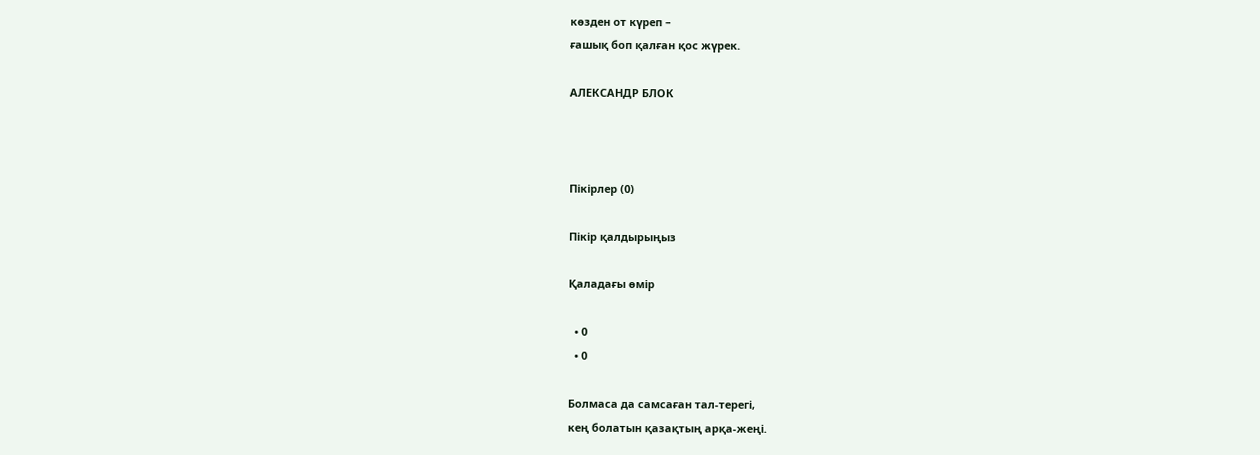көзден от күреп –
ғашық боп қалған қос жүрек.

АЛЕКСАНДР БЛОК



Пікірлер (0)

Пікір қалдырыңыз

Қаладағы өмір

  • 0
  • 0

Болмаса да самсаған тал-терегі,
кең болатын қазақтың арқа-жеңі.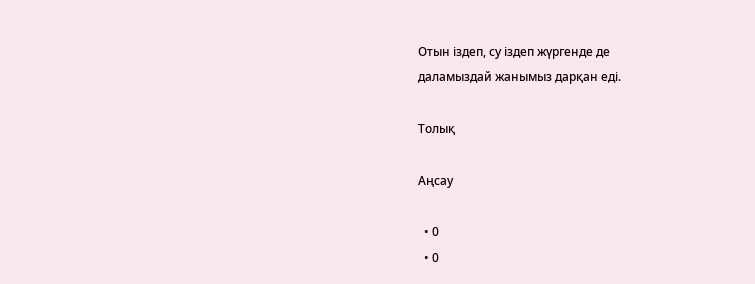Отын іздеп, су іздеп жүргенде де
даламыздай жанымыз дарқан еді.

Толық

Аңсау

  • 0
  • 0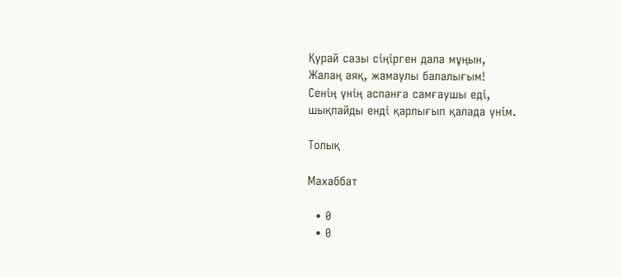Қурай сазы сіңірген дала мұңын,
Жалаң аяқ, жамаулы балалығым!
Сенің үнің аспанға самғаушы еді,
шықпайды енді қарлығып қалада үнім.

Толық

Махаббат

  • 0
  • 0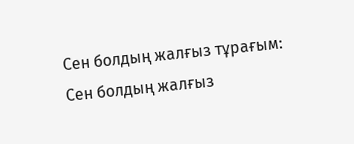Сен болдың жалғыз тұрағым:
Сен болдың жалғыз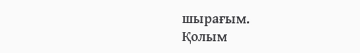шырағым.
Қолым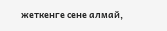жеткенге сене алмай,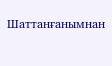Шаттанғанымнан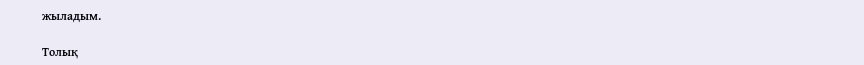жыладым.

Толық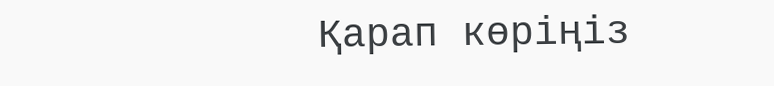Қарап көріңіз